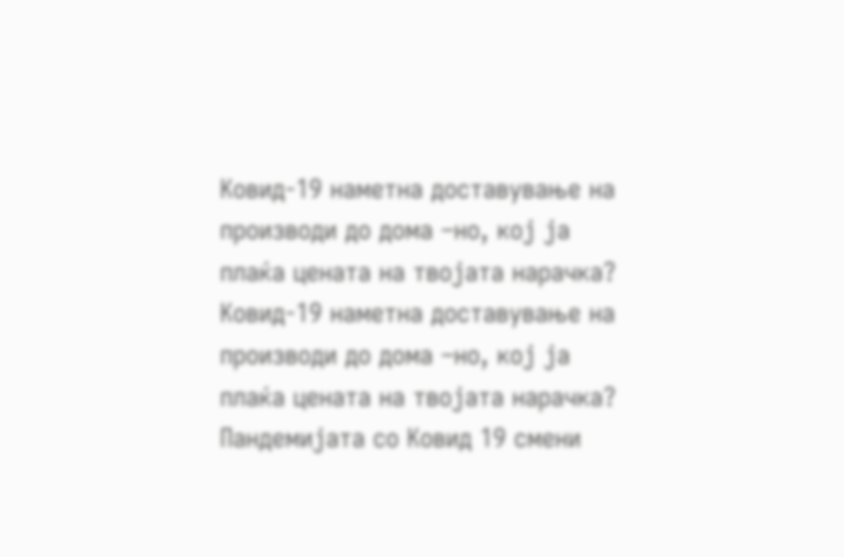Ковид-19 наметна доставување на производи до дома –но, кој ја плаќа цената на твојата нарачка?
Ковид-19 наметна доставување на производи до дома –но, кој ја плаќа цената на твојата нарачка?
Пандемијата со Ковид 19 смени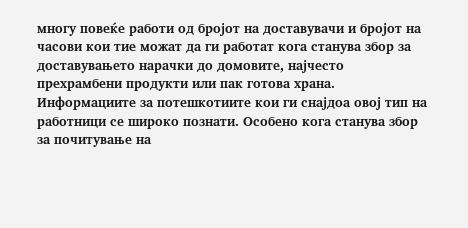многу повеќе работи од бројот на доставувачи и бројот на часови кои тие можат да ги работат кога станува збор за доставувањето нарачки до домовите, најчесто прехрамбени продукти или пак готова храна.
Информациите за потешкотиите кои ги снајдоа овој тип на работници се широко познати. Особено кога станува збор за почитување на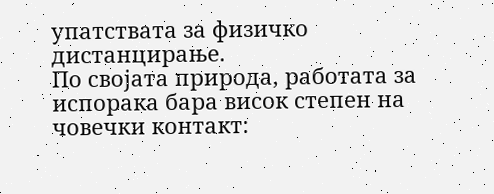упатствата за физичко дистанцирање.
По својата природа, работата за испорака бара висок степен на човечки контакт: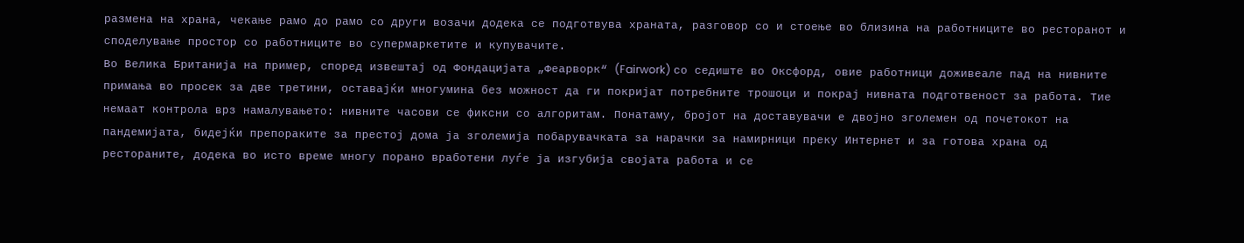размена на храна, чекање рамо до рамо со други возачи додека се подготвува храната, разговор со и стоење во близина на работниците во ресторанот и споделување простор со работниците во супермаркетите и купувачите.
Во Велика Британија на пример, според извештај од Фондацијата „Феарворк“ (Fairwork) со седиште во Оксфорд, овие работници доживеале пад на нивните примања во просек за две третини, оставајќи многумина без можност да ги покријат потребните трошоци и покрај нивната подготвеност за работа. Тие немаат контрола врз намалувањето: нивните часови се фиксни со алгоритам. Понатаму, бројот на доставувачи е двојно зголемен од почетокот на пандемијата, бидејќи препораките за престој дома ја зголемија побарувачката за нарачки за намирници преку Интернет и за готова храна од рестораните, додека во исто време многу порано вработени луѓе ја изгубија својата работа и се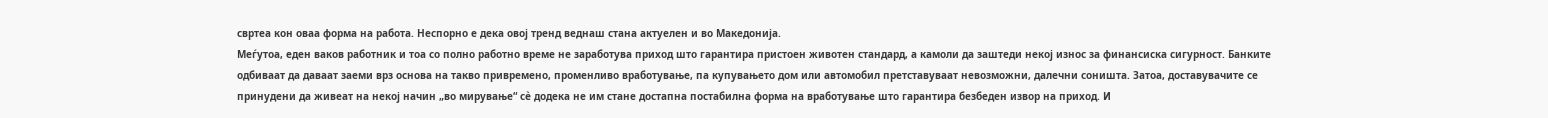свртеа кон оваа форма на работа. Неспорно е дека овој тренд веднаш стана актуелен и во Македонија.
Меѓутоа, еден ваков работник и тоа со полно работно време не заработува приход што гарантира пристоен животен стандард, а камоли да заштеди некој износ за финансиска сигурност. Банките одбиваат да даваат заеми врз основа на такво привремено, променливо вработување, па купувањето дом или автомобил претставуваат невозможни, далечни соништа. Затоа, доставувачите се принудени да живеат на некој начин „во мирување“ сè додека не им стане достапна постабилна форма на вработување што гарантира безбеден извор на приход. И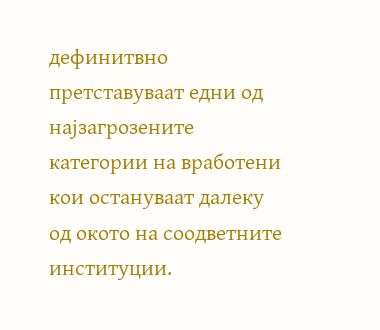дефинитвно претставуваат едни од најзагрозените категории на вработени кои остануваат далеку од окото на соодветните институции.